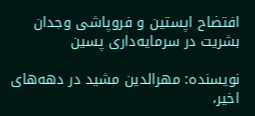افتضاح اپستین و فروپاشی وجدان بشریت در سرمایه‌داری پسین

نویسنده: مهرالدین مشید در دهه‌های اخیر،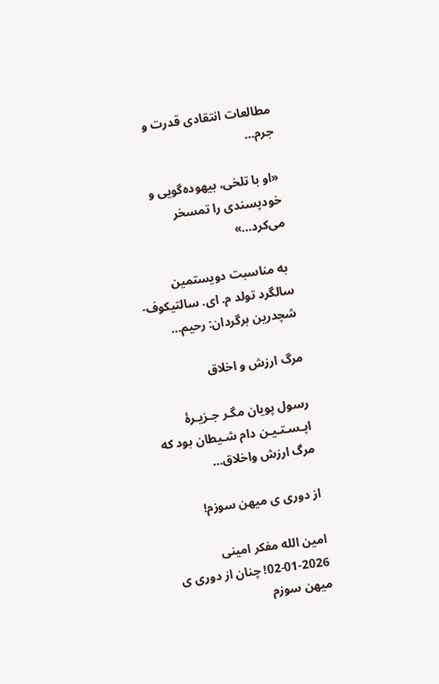مطالعات انتقادی قدرت و جرم…

«او با تلخی، بیهوده‌گویی و خودپسندی را تمسخر می‌کرد…»

 به مناسبت دویستمین سالگرد تولد م. ای. سالتیکوف- شچدرین برگردان: رحیم…

مرگ ارزش و اخلاق

رسول پویان مگـر جـزیـرۀ اپـسـتـیـن دام شـیطان بود که مرگ ارزش واخلاق…

از دوری ی میهن سوزم!

امین الله مفکر امینی     2026-01-02! چنان از دوری ی میهن سوزم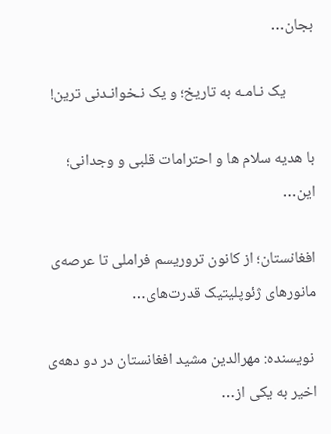بجان…

        یک نـامـه به تاریخ؛ و یک نـخوانـدنی ترین!

با هدیه سلام ها و احترامات قلبی و وجدانی؛ این…

افغانستان؛ از کانون تروریسم فراملی تا عرصه‌ی مانورهای ژئوپلیتیک قدرت‌های…

 نویسنده: مهرالدین مشید افغانستان در دو دهه‌ی اخیر به یکی از…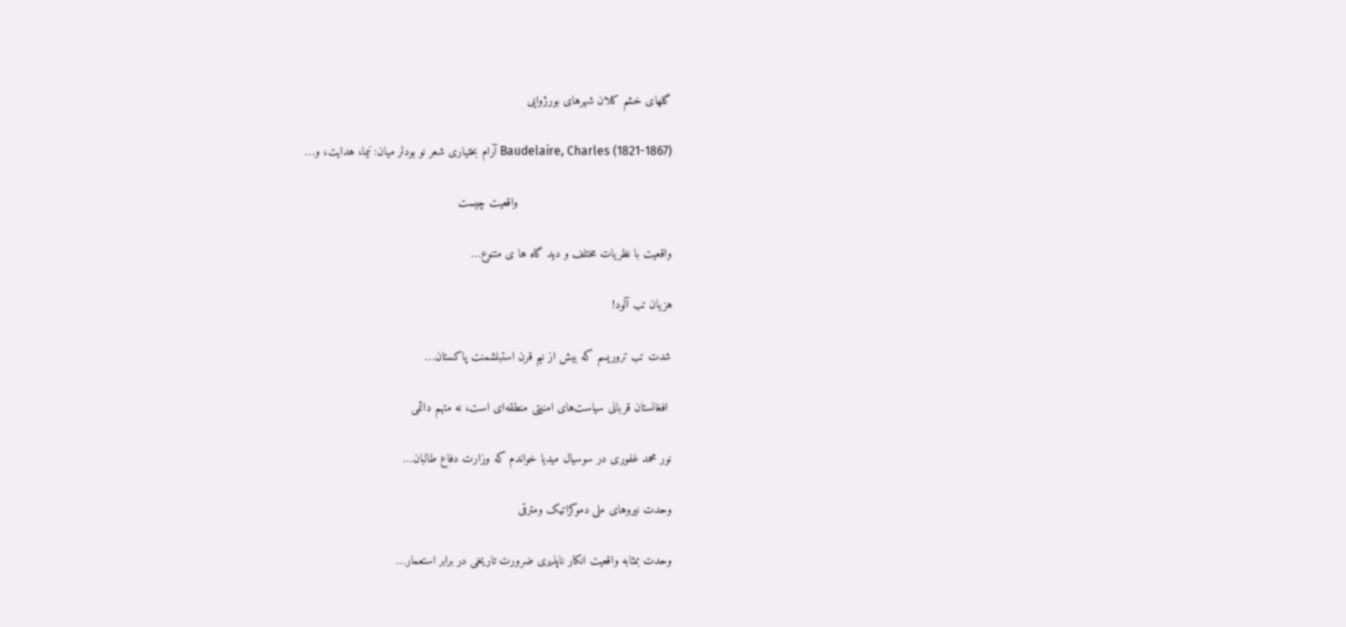گلهای خشم کلان شهرهای بورژوایی

Baudelaire, Charles (1821-1867) آرام بختیاری شعر نو بودلر میان: نیما، هدایت، و…

                                            واقعیت چیست

واقعیت با نظریات مختلف و دید گاه ها ی متنوع…

هزیان تب آلود!

شدت تب تروریسم که بیش از نیم قرن استبلشمنت پاکستان…

 افغانستان قربانی سیاست‌های امنیتی منطقه‌ای است، نه متهم دائمی

نور محمد غفوری در سوسیال میدیا خواندم که وزارت دفاع طالبان…

وحدت نیروهای ملی دموکراتیک ومترقی

وحدت بمثابه واقعیت انکار ناپذیری ضرورت تاریخی در برابر استعمار…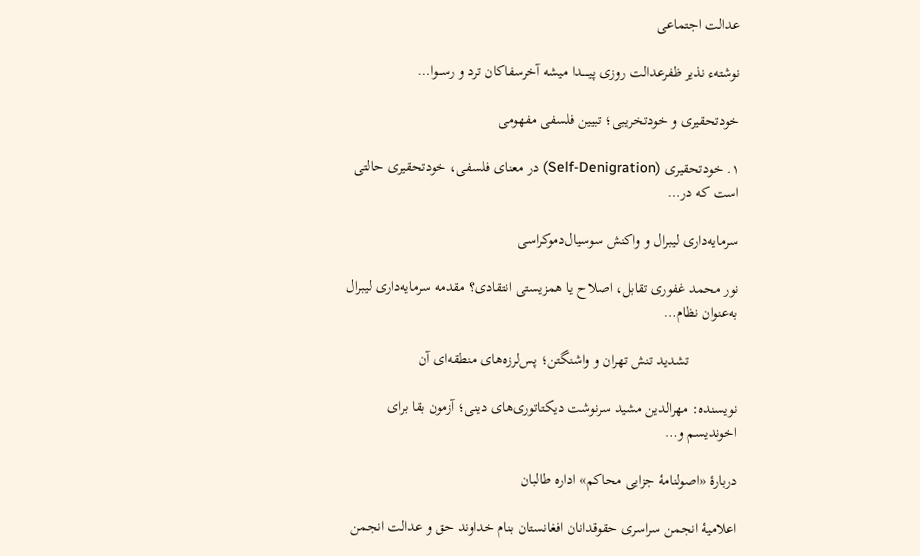عدالت اجتماعی

نوشتهء نذیر ظفرعدالت روزی پیـــــدا میشه آخرسفاکان ترد و رســـوا…

خودتحقیری و خودتخریبی؛ تبیین فلسفی مفهومی

۱. خودتحقیری (Self-Denigration) در معنای فلسفی، خودتحقیری حالتی است که در…

سرمایه‌داری لیبرال و واکنش سوسیال‌دموکراسی

نور محمد غفوری تقابل، اصلاح یا همزیستی انتقادی؟ مقدمه سرمایه‌داری لیبرال به‌عنوان نظام…

             تشدید تنش تهران و واشنگتن؛ پس‌لرزه‌های منطقه‌ای آن

نویسنده: مهرالدین مشید سرنوشت دیکتاتوری‌های دینی؛ آزمون بقا برای اخوندیسم و…

دربارۀ «اصولنامۀ جزایی محاکم» اداره طالبان

اعلامیۀ انجمن سراسری حقوقدانان افغانستان بنام خداوند حق و عدالت انجمن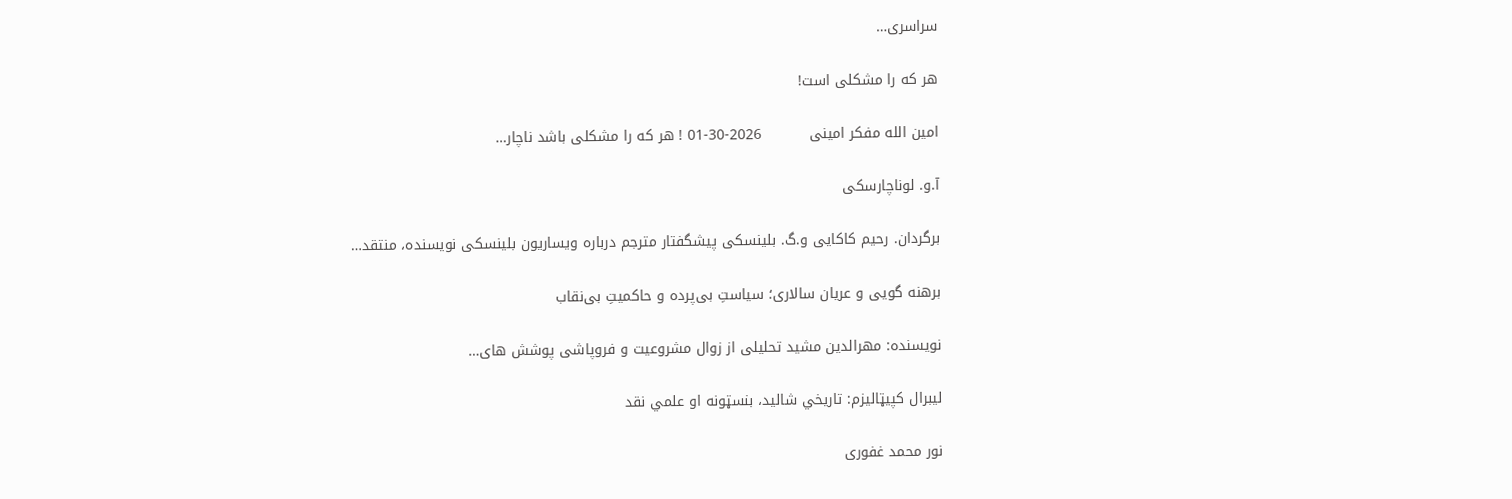سراسری…

هر که را مشکلی است!

امین الله مفکر امینی          2026-30-01 ! هر که را مشکلی باشد ناچار…

آ.و. لوناچارسکی

برگردان. رحیم کاکایی و.گ. بلینسکی پیشگفتار مترجم درباره ویساریون بلینسکی نویسنده، منتقد…

برهنه گویی و عریان سالاری؛ سیاستِ بی‌پرده و حاکمیتِ بی‌نقاب

نویسنده: مهرالدین مشید تحلیلی از زوال مشروعیت و فروپاشی پوشش های…

لیبرال کپیټالیزم: تاریخي شالید، بنسټونه او علمي نقد

نور محمد غفوری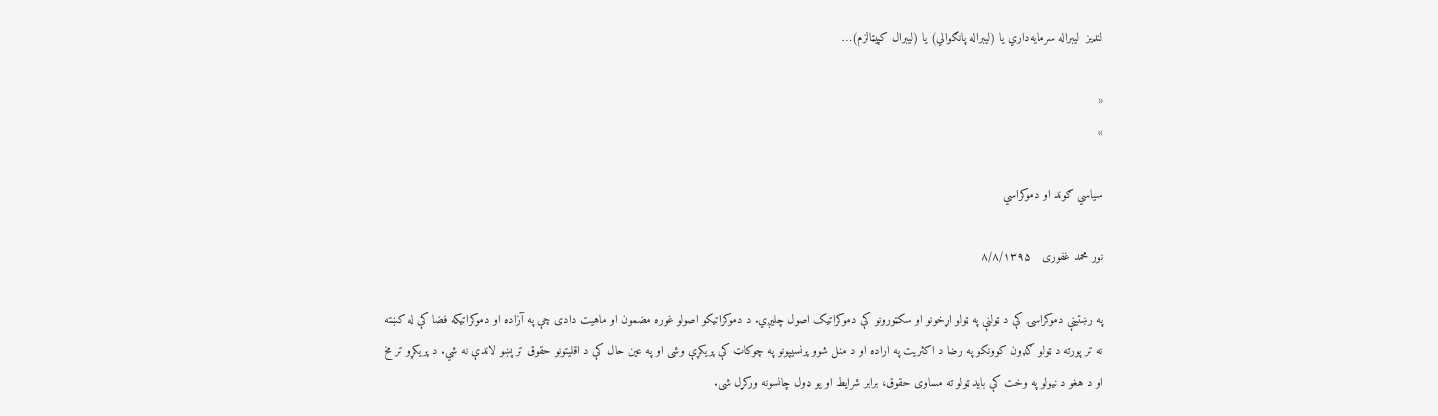لنډیز  لیبراله سرمایه‌داري یا (لیبراله پانګوالي) يا (لیبرال کپیټالزم)…

«
»

سیاسي ګوند او دموکراسي

نور محمد غفوری   ۸/۸/۱۳۹۵

په رښتینې دموکراسۍ کې د ټولنې په ټولو اړخونو او سکټورونو کې دموکراتیک اصول چلیږي. د دموکراتیکو اصولو غوره مضمون او ماهیت دادی چې په آزاده او دموکراتیکه فضا کې له کښته نه تر پورته د ټولو ګډون کوونکو په رضا د اکثریت په اراده او د منل شوو پرنسیپونو په چوکاټ کې پریکړې وشی او په عین حال کې د اقلیتونو حقوق تر پښو لاندې نه شي. د پریکړو تر مخ او د هغو د نیولو په وخت کې باید ټولو ته مساوی حقوق، برابر شرایط او یو ډول چانسونه ورکړل شی.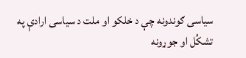سیاسی ګوندونه چې د خلکو او ملت د سیاسی ارادې په تشکُل او جوړونه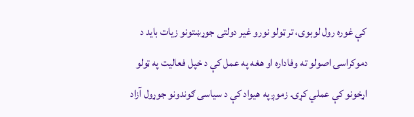کې غوره رول لوبوی، تر ټولو نورو غیر دولتی جوړښتونو زیات باید د دموکراسۍ اصولو ته وفاداره او هغه په عمل کې د خپل فعالیت په ټولو اړخونو کې عملي کړی. زموږ په هیواد کې د سیاسی ګوندونو جوړول آزاد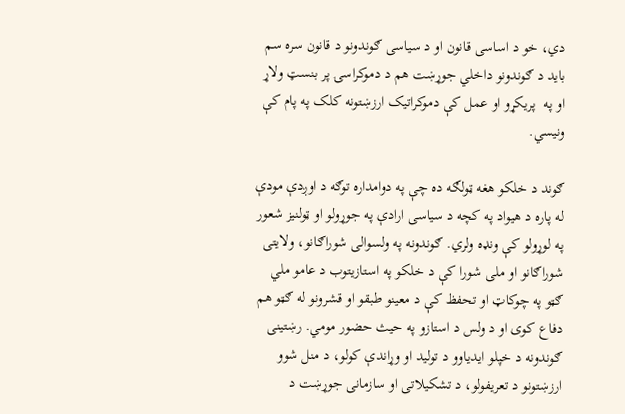دي، خو د اساسی قانون او د سیاسی ګوندونو د قانون سره سم باید د ګوندونو داخلي جوړښت هم د دموکراسۍ پر بنسټ ولاړ او په  پریکړو او عمل کې دموکراتیک ارزښتونه کلک په پام کې ونیسي.

ګوند د خلکو هغه ټولګه ده چې په دوامداره توګه د اوږدې مودې له پاره د هیواد په کچه د سیاسی ارادې په جوړولو او ټولنیز شعور په لوړولو کې ونډه ولري. ګوندونه په ولسوالی شوراګانو، ولایتی شوراګانو او ملی شورا کې د خلکو په استازیتوب د عامو ملي ګټو په چوکاټ او تحفظ کې د معینو طبقو او قشرونو له ګټو هم دفاع کوی او د ولس د استازو په حیث حضور مومي. رښتینی ګوندونه د خپلو ایدیاوو د تولید او وړاندې کولو، د منل شوو ارزښتونو د تعریفولو، د تشکیلاتی او سازمانی جوړښت د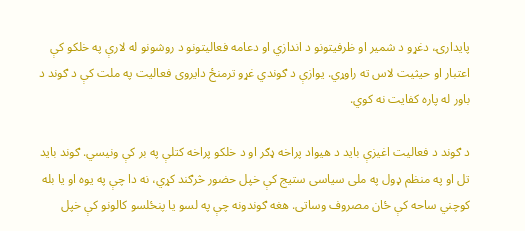پایدارۍ، دغړو د شمیر او ظرفیتونو د اندازي او دعامه فعالیتونو د روشونو له لارې په خلکو کې اعتبار او حیثیت لاس ته راوړي. یوازې د ګوندي غړو ترمنځ دایروی فعالیت په ملت کې د ګوند د باور له پاره کفایت نه کوي.

د ګوند د فعالیت اغیزې باید د هیواد پراخه ډګر او د خلکو پراخه کتلې په بر کې ونیسي. ګوند باید تل او په منظم ډول په ملی سیاسی ستیج کې خپل حضور څرګند کړي، نه دا چې په یوه او یا بله کوچني ساحه کې ځان مصروف وساتی. هغه ګوندونه چې په لسو یا پنځلسو کالونو کې خپل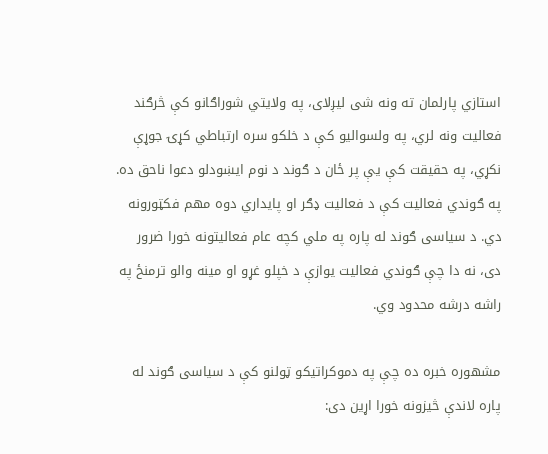استازي پارلمان ته ونه شی لیږلای، په ولایتي شوراګانو کې څرګند فعالیت ونه لري، په ولسوالیو کې د خلکو سره ارتباطي کړۍ جوړې نکړي، په حقیقت کې یې پر ځان د ګوند د نوم ایښودلو دعوا ناحق ده. په ګوندي فعالیت کې د فعالیت ډګر او پایداري دوه مهم فکټورونه دي. د سیاسی ګوند له پاره په ملي کچه عام فعالیتونه خورا ضرور دی، نه دا چې ګوندي فعالیت یوازې د خپلو غړو او مینه والو ترمنځ په راشه درشه محدود وي.

مشهوره خبره ده چې په دموکراتیکو ټولنو کې د سیاسی ګوند له پاره لاندې څیزونه خورا اړین دی: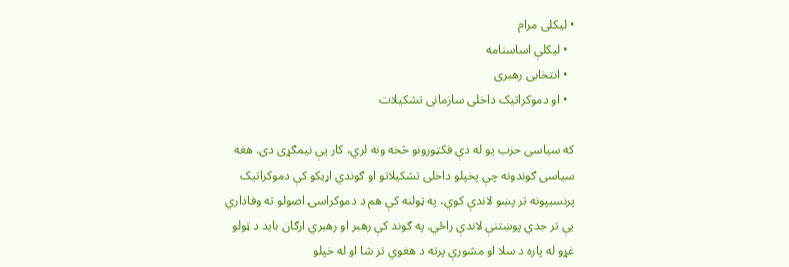• لیکلی مرام
  • لیکلې اساسنامه
  • انتخابی رهبری
  • او دموکراتیک داخلی سازمانی تشکیلات

که سیاسی حزب یو له دې فکټورونو څخه ونه لري، کار یې نیمګړی دی. هغه سیاسی ګوندونه چې پخپلو داخلی تشکیلاتو او ګوندي اړیکو کې دموکراتیک پرنسیپونه تر پښو لاندې کوي، په ټولنه کې هم د دموکراسۍ اصولو ته وفاداري یې تر جدي پوښتنې لاندې راځي. په ګوند کې رهبر او رهبري ارګان باید د ټولو غړو له پاره د سلا او مشورې پرته د هغوي تر شا او له خپلو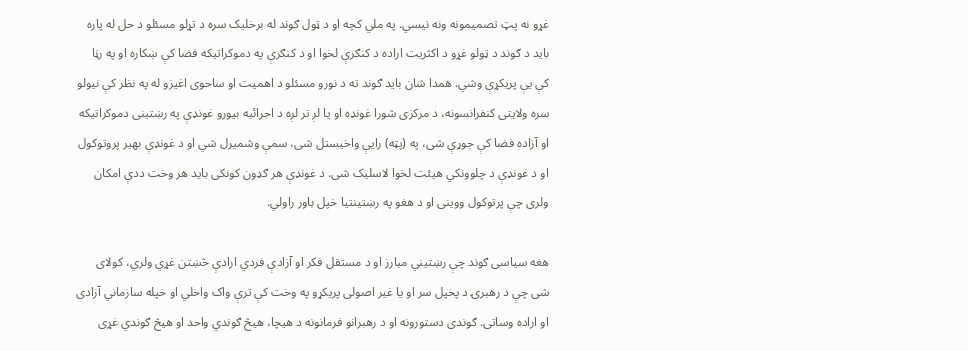غړو نه پټ تصمیمونه ونه نیسي. په ملي کچه او د ټول ګوند له برخلیک سره د تړلو مسئلو د حل له پاره باید د ګوند د ټولو غړو د اکثریت اراده د کنګرې لخوا او د کنګرې په دموکراتیکه فضا کې ښکاره او په رڼا کې یې پریکړې وشي. همدا شان باید ګوند ته د نورو مسئلو د اهمیت او ساحوی اغیزو له په نظر کې نیولو سره ولایتی کنفرانسونه، د مرکزی شورا غونډه او یا لږ تر لږه د اجرائیه بیورو غونډې په رښتینی دموکراتیکه او آزاده فضا کې جوړې شی، په (پټه) رایې واخیستل شی، سمې وشمیرل شي او د غونډې بهیر پروتوکول او د غونډې د چلوونکي هیئت لخوا لاسلیک شی. د غونډې هر ګډون کونکی باید هر وخت ددې امکان ولری چې پرتوکول ووینی او د هغو په رښتینتیا خپل باور راولي.

هغه سیاسی ګوند چې رښتیني مبارز او د مستقل فکر او آزادې فردي ارادې څښتن غړي ولري، کولای شی چې د رهبرۍ د پخپل سر او یا غیر اصولی پریکړو په وخت کې ترې واک واخلي او خپله سازماني آزادی او اراده وساتی. ګوندی دستورونه او د رهبرانو فرمانونه د هیچا، هیڅ ګوندي واحد او هیڅ ګوندي غړی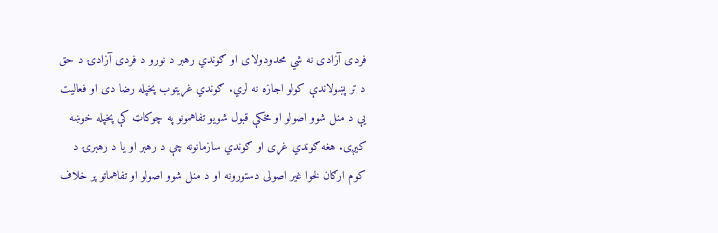فردی آزادی نه شي محدودولای او ګوندي رهبر د نورو د فردی آزادۍ د حق د تر پښولاندې کولو اجازه نه لري. ګوندي غړیتوب پخپله رضا دی او فعالیت یې د منل شوو اصولو او مخکې قبول شویو تفاهمونو په چوکاټ کې پخپله خوښه کیږی. هغه ګوندي غړی او ګوندي سازمانونه چې د رهبر او یا د رهبرۍ د کوم ارګان لخوا غیر اصولی دستورونه او د منل شوو اصولو او تفاهماتو پر خلاف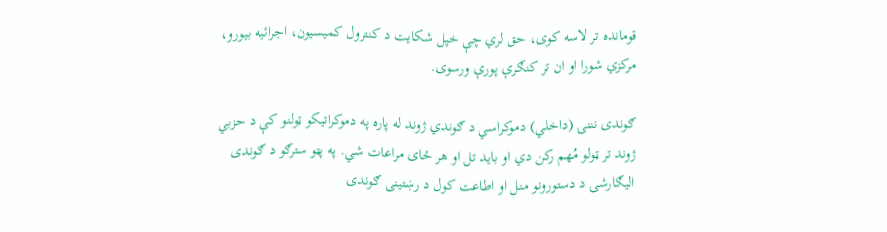قومانده تر لاسه کوی، حق لري چې خپل شکایت د کنترول کمیسیون، اجرائیه بیورو، مرکزي شورا او ان تر کنګرې پورې ورسوی.

ګوندی نننۍ (داخلي) دموکراسي د ګوندي ژوند له پاره په دموکراتیکو ټولنو کې د حزبي ژوند تر ټولو مُهم رکن دي او باید تل او هر ځای مراعات شي. په پټو سترګو د ګوندی الیګارشۍ د دستورونو منل او اطاعت کول د رښتینی ګوندی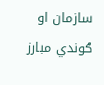سازمان او ګوندي مبارز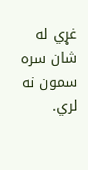غړي له شان سره سمون نه لري.